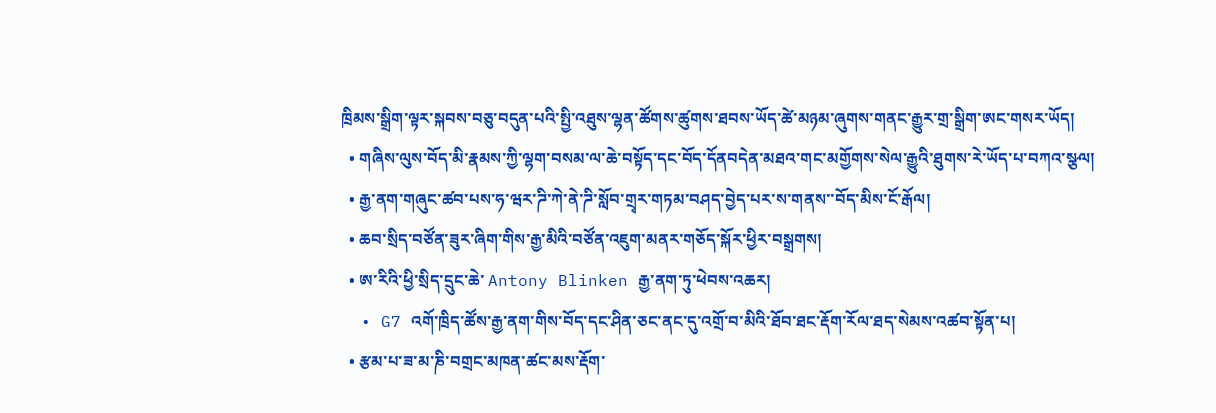ཁྲིམས་སྒྲིག་ལྟར་སྐབས་བཅུ་བདུན་པའི་སྤྱི་འཐུས་ལྷན་ཚོགས་ཚུགས་ཐབས་ཡོད་ཚེ་མཉམ་ཞུགས་གནང་རྒྱུར་གྲ་སྒྲིག་ཨང་གསར་ཡོད།
  • གཞིས་ལུས་བོད་མི་རྣམས་ཀྱི་ལྷག་བསམ་ལ་ཆེ་བསྟོད་དང་བོད་དོནབདེན་མཐའ་གང་མགྱོགས་སེལ་རྒྱུའི་ཐུགས་རེ་ཡོད་པ་བཀའ་སྩལ།
  • རྒྱ་ནག་གཞུང་ཚབ་པས་ཧ་ཝར་ཌི་ཀེ་ནེ་ཌི་སློབ་གྲྭར་གཏམ་བཤད་བྱེད་པར་ས་གནས་་བོད་མིས་ངོ་རྒོལ།
  • ཆབ་སྲིད་བཙོན་ཟུར་ཞིག་གིས་རྒྱ་མིའི་བཙོན་འཇུག་མནར་གཅོད་སྐོར་ཕྱིར་བསྒྲགས།
  • ཨ་རིའི་ཕྱི་སྲིད་དྲུང་ཆེ་ Antony Blinken རྒྱ་ནག་ཏུ་ཕེབས་འཆར།
  • G7 འགོ་ཁྲིད་ཚོས་རྒྱ་ནག་གིས་བོད་དང་ཤིན་ཅང་ནང་དུ་འགྲོ་བ་མིའི་ཐོབ་ཐང་རྡོག་རོལ་ཐད་སེམས་འཚབ་སྟོན་པ།
  • རྩམ་པ་ཟ་མ་ཎི་བགྲང་མཁན་ཚང་མས་རྡོག་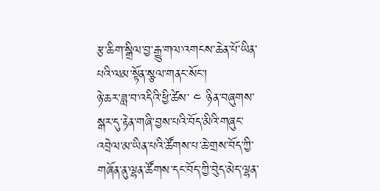རྩ་ཆིག་སྒྲིལ་བྱ་རྒྱུ་གལ་འགངས་ཆེན་པོ་ཡིན་པའི་ལམ་སྟོན་སྩལ་གནང་སོང་།
ཉེ་ཆར་ཟླ་བ་འདིའི་ཕྱི་ཚེས་ ༤ ཉིན་བཞུགས་སྒར་དུ་རྟེན་གཞི་བྱས་པའི་བོད་མིའི་གཞུང་འབྲེལ་མ་ཡིན་པའི་ཚོགས་པ་ཆེ་གྲས་བོད་ཀྱི་གཞོན་ནུ་ལྷན་ཚོགས་དང་བོད་ཀྱི་བེུད་མེད་ལྷན་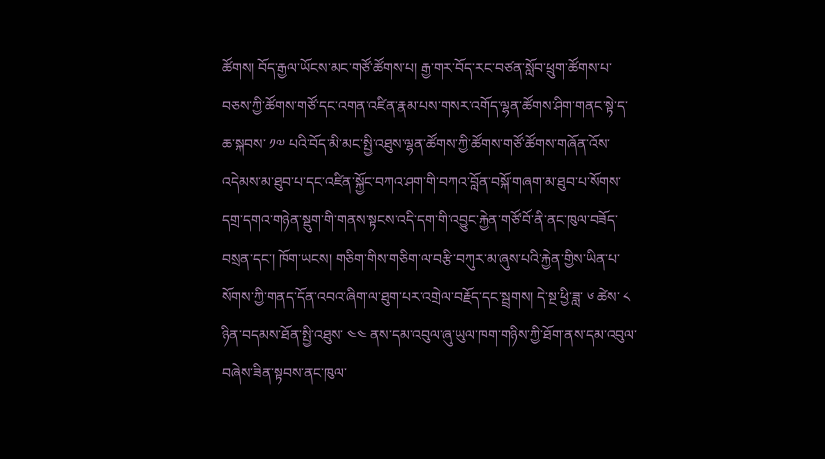ཚོགས། བོད་རྒྱལ་ཡོངས་མང་གཙོ་ཚོགས་པ། རྒྱ་གར་བོད་རང་བཙན་སློབ་ཕྲུག་ཚོགས་པ་བཅས་ཀྱི་ཚོགས་གཙོ་དང་འགན་འཛིན་རྣམ་པས་གསར་འགོད་ལྷན་ཚོགས་ཤིག་གནང་སྟེ་ད་ཆ་སྐབས་ ༡༧ པའི་བོད་མི་མང་སྤྱི་འཐུས་ལྷན་ཚོགས་ཀྱི་ཚོགས་གཙོ་ཚོགས་གཞོན་འོས་འདེམས་མ་ཐུབ་པ་དང་འཛིན་སྐྱོང་བཀའ་ཤག་གི་བཀའ་བློན་བསྐོ་གཞག་མ་ཐུབ་པ་སོགས་དགྲ་དགའ་གཉེན་སྡུག་གི་གནས་སྟངས་འདི་དག་གི་འབྱུང་རྐྱེན་གཙོ་བོ་ནི་ནང་ཁུལ་བཟོད་བསྲན་དང་། ཁོག་ཡངས། གཅིག་གིས་གཅིག་ལ་བརྩི་བཀུར་མ་ཞུས་པའི་རྐྱེན་གྱིས་ཡིན་པ་སོགས་ཀྱི་གནད་དོན་འབའ་ཞིག་ལ་ཐུག་པར་འགྲེལ་བརྗོད་དང་སྦྲགས། དེ་སྔ་ཕྱི་ཟླ་ ༦ ཚེས་ ༨ ཉིན་བདམས་ཐོན་སྤྱི་འཐུས་ ༤༤ ནས་དམ་འབུལ་ཞུ་ཡུལ་ཁག་གཉིས་ཀྱི་ཐོག་ནས་དམ་འབུལ་བཞེས་ཟིན་སྟབས་ནང་ཁུལ་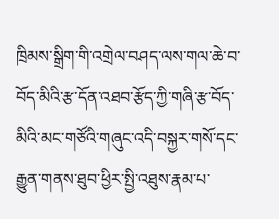ཁྲིམས་སྒྲིག་གི་འགྲེལ་བཤད་ལས་གལ་ཆེ་བ་བོད་མིའི་རྩ་དོན་འཐབ་རྩོད་ཀྱི་གཞི་རྩ་བོད་མིའི་མང་གཙོའི་གཞུང་འདི་བསྐྱར་གསོ་དང་རྒྱུན་གནས་ཐུབ་ཕྱིར་སྤྱི་འཐུས་རྣམ་པ་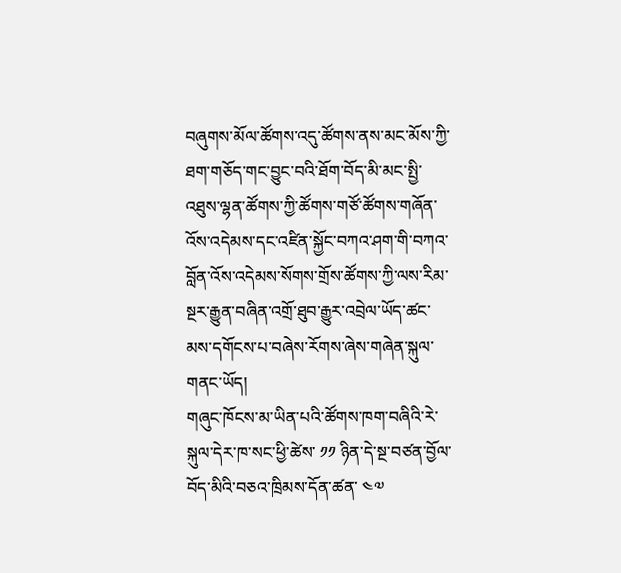བཞུགས་མོལ་ཚོགས་འདུ་ཚོགས་ནས་མང་མོས་ཀྱི་ཐག་གཅོད་གང་བྱུང་བའི་ཐོག་བོད་མི་མང་སྤྱི་འཐུས་ལྷན་ཚོགས་ཀྱི་ཚོགས་གཙོ་ཚོགས་གཞོན་འོས་འདེམས་དང་འཛིན་སྐྱོང་བཀའ་ཤག་གི་བཀའ་བློན་འོས་འདེམས་སོགས་གྲོས་ཚོགས་ཀྱི་ལས་རིམ་སྔར་རྒྱུན་བཞིན་འགྲོ་ཐུབ་རྒྱུར་འབྲེལ་ཡོད་ཚང་མས་དགོངས་པ་བཞེས་རོགས་ཞེས་གཞེན་སྐུལ་གནང་ཡོད།
གཞུང་ཁོངས་མ་ཡིན་པའི་ཚོགས་ཁག་བཞིའི་རེ་སྐུལ་དེར་ཁ་སང་ཕྱི་ཚེས་ ༡༡ ཉིན་དེ་སྔ་བཙན་བྱོལ་བོད་མིའི་བཅའ་ཁྲིམས་དོན་ཚན་ ༤༧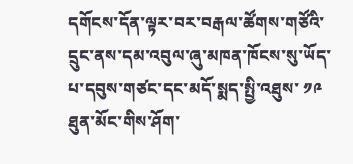དགོངས་དོན་ལྟར་བར་བརྒལ་ཚོགས་གཙོའི་དྲུང་ནས་དམ་འབུལ་ཞུ་མཁན་ཁོངས་སུ་ཡོད་པ་དབུས་གཙང་དང་མདོ་སྨད་སྤྱི་འཐུས་ ༡༩ ཐུན་མོང་གིས་ཤོག་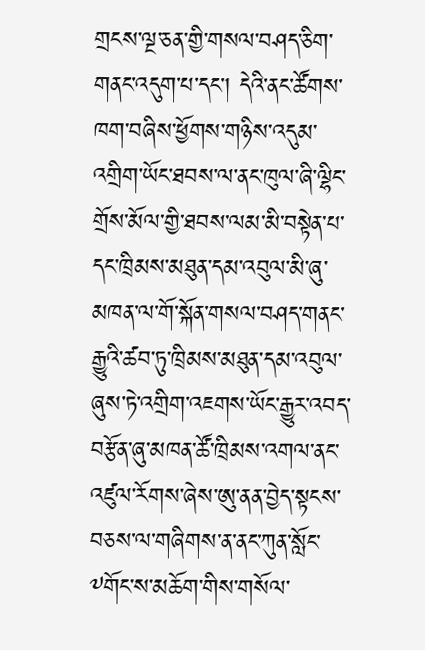གྲངས་ལྔ་ཅན་གྱི་གསལ་བཤད་ཅིག་གནང་འདུག་པ་དང་། དེའི་ནང་ཚོགས་ཁག་བཞིས་ཕྱོགས་གཉིས་འདུམ་འགྲིག་ཡོང་ཐབས་ལ་ནང་ཁུལ་ཞི་ལྷིང་གྲོས་མོལ་གྱི་ཐབས་ལམ་མི་བསྟེན་པ་དང་ཁྲིམས་མཐུན་དམ་འབུལ་མི་ཞུ་མཁན་ལ་གོ་སྐོན་གསལ་བཤད་གནང་རྒྱུའི་ཚབ་ཏུ་ཁྲིམས་མཐུན་དམ་འབུལ་ཞུས་ཏེ་འགྲིག་འཇགས་ཡོང་རྒྱུར་འབད་བརྩོན་ཞུ་མཁན་ཚོ་ཁྲིམས་འགལ་ནང་འཛུལ་རོགས་ཞེས་ཨུ་ནན་བྱེད་སྟངས་བཅས་ལ་གཞིགས་ན་ནང་ཀུན་སློང་༸གོང་ས་མཆོག་གིས་གསོལ་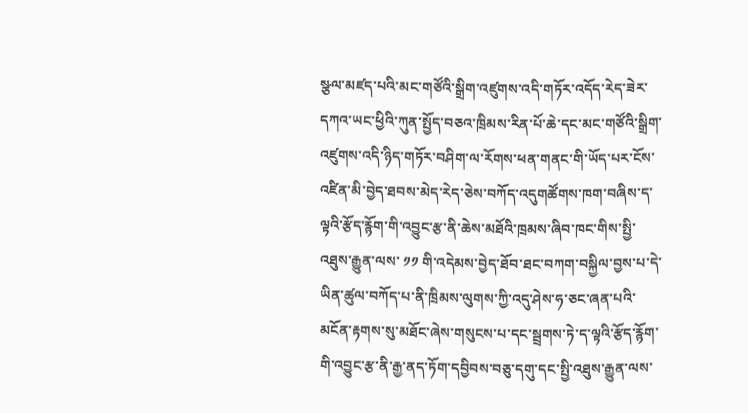སྩལ་མཛད་པའི་མང་གཙོའི་སྒྲིག་འཛུགས་འདི་གཏོར་འདོད་རེད་ཟེར་དཀའ་ཡང་ཕྱིའི་ཀུན་སྤྱོད་བཅའ་ཁྲིམས་རིན་པོ་ཆེ་དང་མང་གཙོའི་སྒྲིག་འཛུགས་འདི་ཉིད་གཏོར་བཤིག་ལ་རོགས་ཕན་གནང་གི་ཡོད་པར་ངོས་འཛིན་མི་བྱེད་ཐབས་མེད་རེད་ཅེས་བཀོད་འདུགཚོགས་ཁག་བཞིས་ད་ལྟའི་རྩོད་རྙོག་གི་འབྱུང་རྩ་ནི་ཆེས་མཐོའི་ཁྲམས་ཞིབ་ཁང་གིས་སྤྱི་འཐུས་རྒྱུན་ལས་ ༡༡ གི་འདེམས་བྱེད་ཐོབ་ཐང་བཀག་བསྐྱིལ་བྱས་པ་དེ་ཡིན་ཚུལ་བཀོད་པ་ནི་ཁྲིམས་ལུགས་ཀྱི་འདུ་ཤེས་ཧ་ཅང་ཞན་པའི་མངོན་རྟགས་སུ་མཐོང་ཞེས་གསུངས་པ་དང་སྦྲགས་ཏེ་ད་ལྟའི་རྩོད་རྙོག་གི་འབྱུང་རྩ་ནི་རྒྱ་ནད་ཏོག་དབྱིབས་བཅུ་དགུ་དང་སྤྱི་འཐུས་རྒྱུན་ལས་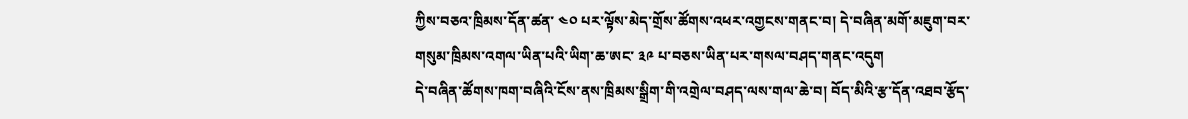ཀྱིས་བཅའ་ཁྲིམས་དོན་ཚན་ ༤༠ པར་ལྟོས་མེད་གྲོས་ཚོགས་འཕར་འགྱངས་གནང་བ། དེ་བཞིན་མགོ་མཇུག་བར་གསུམ་ཁྲིམས་འགལ་ཡིན་པའི་ཡིག་ཆ་ཨང་ ༣༩ པ་བཅས་ཡིན་པར་གསལ་བཤད་གནང་འདུག
དེ་བཞིན་ཚོགས་ཁག་བཞིའི་ངོས་ནས་ཁྲིམས་སྒྲིག་གི་འགྲེལ་བཤད་ལས་གལ་ཆེ་བ། བོད་མིའི་རྩ་དོན་འཐབ་རྩོད་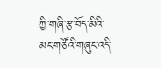ཀྱི་གཞི་རྩ་བོད་མིའི་མང་གཙོའི་གཞུང་འདི་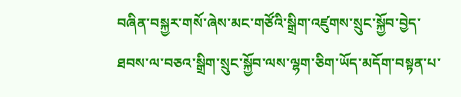བཞིན་བསྐྱར་གསོ་ཞེས་མང་གཙོའི་སྒྲིག་འཛུགས་སྲུང་སྐྱོབ་བྱེད་ཐབས་ལ་བཅའ་སྒྲིག་སྲུང་སྐྱོབ་ལས་ལྷག་ཅིག་ཡོད་མདོག་བསྟན་པ་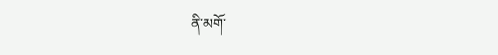ནི་མགོ་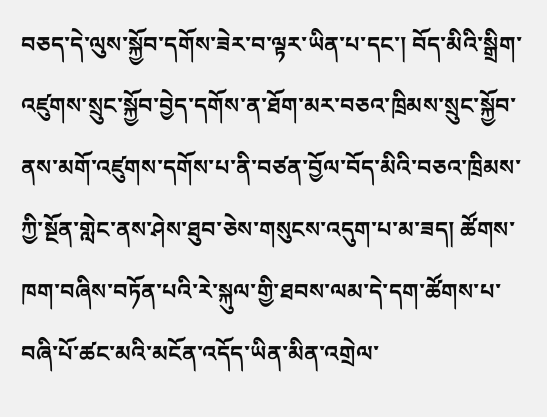བཅད་དེ་ལུས་སྐྱོབ་དགོས་ཟེར་བ་ལྟར་ཡིན་པ་དང་། བོད་མིའི་སྒྲིག་འཛུགས་སྲུང་སྐྱོབ་བྱེད་དགོས་ན་ཐོག་མར་བཅའ་ཁྲིམས་སྲུང་སྐྱོབ་ནས་མགོ་འཛུགས་དགོས་པ་ནི་བཙན་བྱོལ་བོད་མིའི་བཅའ་ཁྲིམས་ཀྱི་སྔོན་གླེང་ནས་ཤེས་ཐུབ་ཅེས་གསུངས་འདུག་པ་མ་ཟད། ཚོགས་ཁག་བཞིས་བཏོན་པའི་རེ་སྐུལ་གྱི་ཐབས་ལམ་དེ་དག་ཚོགས་པ་བཞི་པོ་ཚང་མའི་མངོན་འདོད་ཡིན་མིན་འགྲེལ་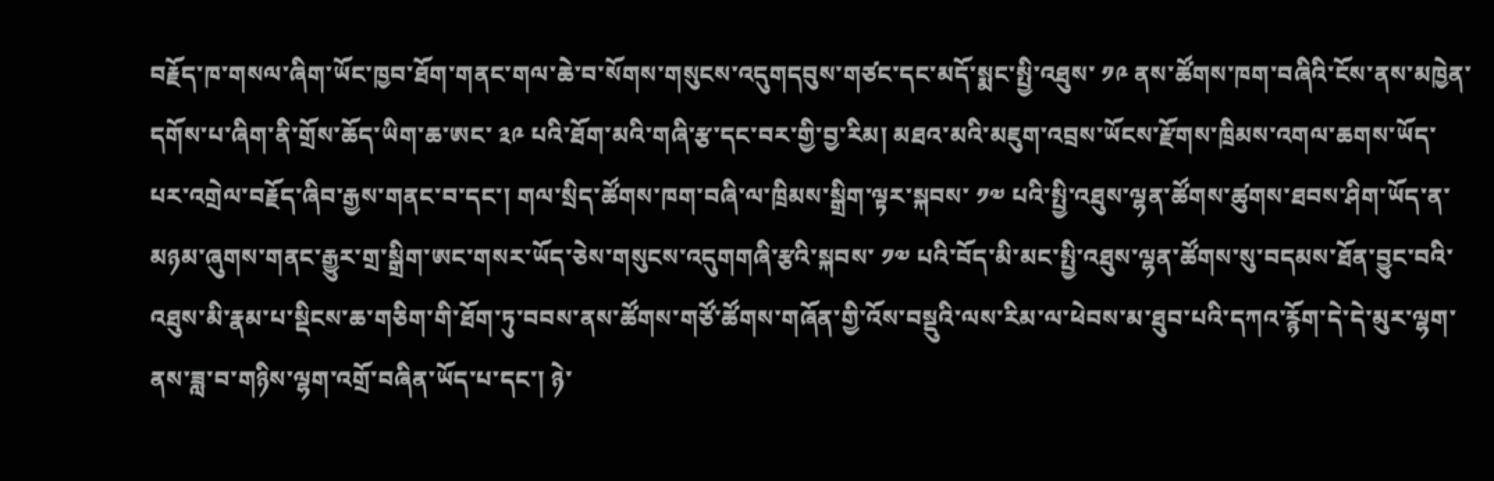བརྗོད་ཁ་གསལ་ཞིག་ཡོང་ཁྱབ་ཐོག་གནང་གལ་ཆེ་བ་སོགས་གསུངས་འདུགདབུས་གཙང་དང་མདོ་སྨང་སྤྱི་འཐུས་ ༡༩ ནས་ཚོགས་ཁག་བཞིའི་ངོས་ནས་མཁྱེན་དགོས་པ་ཞིག་ནི་གྲོས་ཆོད་ཡིག་ཆ་ཨང་ ༣༩ པའི་ཐོག་མའི་གཞི་རྩ་དང་བར་གྱི་བྱ་རིམ། མཐའ་མའི་མཇུག་འབྲས་ཡོངས་རྫོགས་ཁྲིམས་འགལ་ཆགས་ཡོད་པར་འགྲེལ་བརྗོད་ཞིབ་རྒྱས་གནང་བ་དང་། གལ་སྲིད་ཚོགས་ཁག་བཞི་ལ་ཁྲིམས་སྒྲིག་ལྟར་སྐབས་ ༡༧ པའི་སྤྱི་འཐུས་ལྷན་ཚོགས་ཚུགས་ཐབས་ཤིག་ཡོད་ན་མཉམ་ཞུགས་གནང་རྒྱུར་གྲ་སྒྲིག་ཨང་གསར་ཡོད་ཅེས་གསུངས་འདུགགཞི་རྩའི་སྐབས་ ༡༧ པའི་བོད་མི་མང་སྤྱི་འཐུས་ལྷན་ཚོགས་སུ་བདམས་ཐོན་བྱུང་བའི་འཐུས་མི་རྣམ་པ་སྡིངས་ཆ་གཅིག་གི་ཐོག་ཏུ་བབས་ནས་ཚོགས་གཙོ་ཚོགས་གཞོན་གྱི་འོས་བསྡུའི་ལས་རིམ་ལ་ཕེབས་མ་ཐུབ་པའི་དཀའ་རྙོག་དེ་དེ་མུར་ལྷག་ནས་ཟླ་བ་གཉིས་ལྷག་འགྲོ་བཞིན་ཡོད་པ་དང་། ཉེ་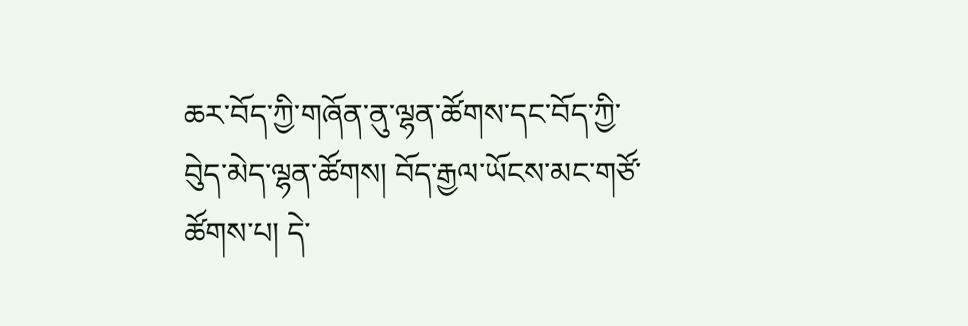ཆར་བོད་ཀྱི་གཞོན་ནུ་ལྷན་ཚོགས་དང་བོད་ཀྱི་བེུད་མེད་ལྷན་ཚོགས། བོད་རྒྱལ་ཡོངས་མང་གཙོ་ཚོགས་པ། དེ་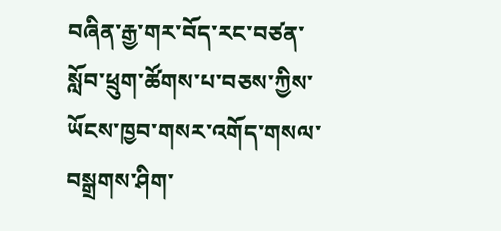བཞིན་རྒྱ་གར་བོད་རང་བཙན་སློབ་ཕྲུག་ཚོགས་པ་བཅས་ཀྱིས་ཡོངས་ཁྱབ་གསར་འགོད་གསལ་བསྒྲགས་ཤིག་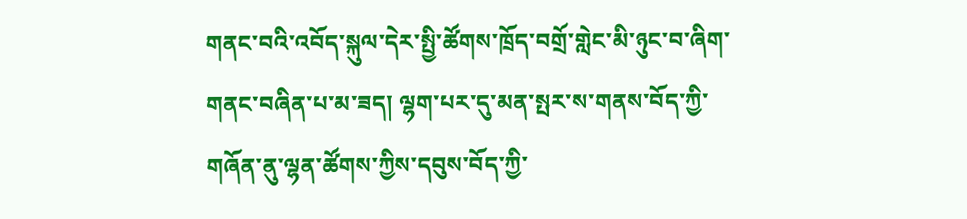གནང་བའི་འབོད་སྐུལ་དེར་སྤྱི་ཚོགས་ཁྲོད་བགྲོ་གླེང་མི་ཉུང་བ་ཞིག་གནང་བཞིན་པ་མ་ཟད། ལྷག་པར་དུ་མན་སྤར་ས་གནས་བོད་ཀྱི་གཞོན་ནུ་ལྷན་ཚོགས་ཀྱིས་དབུས་བོད་ཀྱི་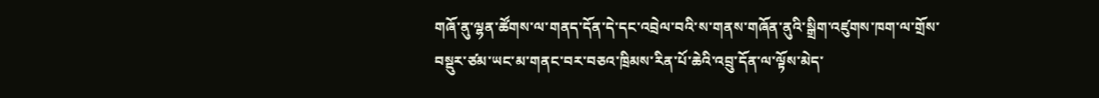གཞོ་ནུ་ལྷན་ཚོགས་ལ་གནད་དོན་དེ་དང་འབྲེལ་བའི་ས་གནས་གཞོན་ནུའི་སྒྲིག་འཛུགས་ཁག་ལ་གྲོས་བསྡུར་ཙམ་ཡང་མ་གནང་བར་བཅའ་ཁྲིམས་རིན་པོ་ཆེའི་འབྲུ་དོན་ལ་ལྟོས་མེད་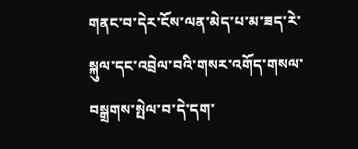གནང་བ་དེར་ངོས་ལན་མེད་པ་མ་ཟད་རེ་སྐུལ་དང་འབྲེལ་བའི་གསར་འགོད་གསལ་བསྒྲགས་སྤེལ་བ་དེ་དག་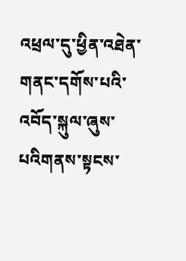འཕྲལ་དུ་ཕྱིན་འཐེན་གནང་དགོས་པའི་འབོད་སྐུལ་ཞུས་པའིགནས་སྟངས་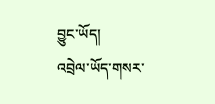བྱུང་ཡོད།
འབྲེལ་ཡོད་གསར་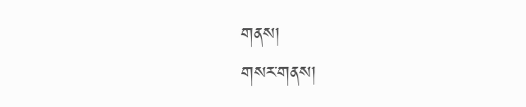གནས།
གསར་གནས།